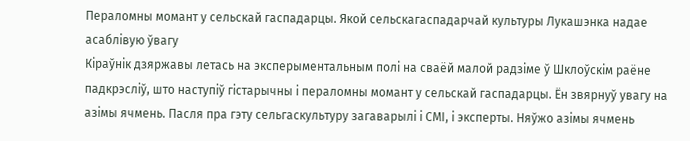Пераломны момант у сельскай гаспадарцы. Якой сельскагаспадарчай культуры Лукашэнка надае асаблівую ўвагу
Кіраўнік дзяржавы летась на эксперыментальным полі на сваёй малой радзіме ў Шклоўскім раёне падкрэсліў, што наступіў гістарычны і пераломны момант у сельскай гаспадарцы. Ён звярнуў увагу на азімы ячмень. Пасля пра гэту сельгаскультуру загаварылі і СМІ, і эксперты. Няўжо азімы ячмень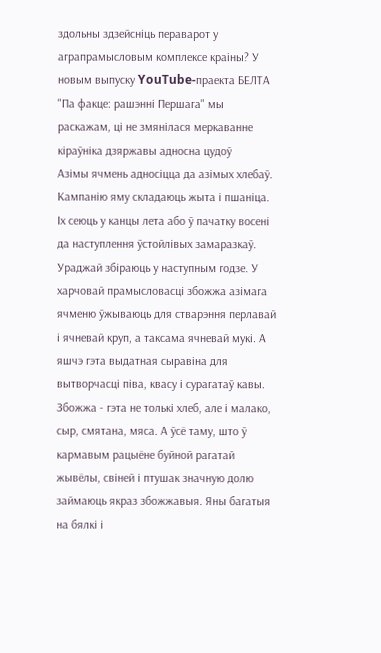здольны здзейсніць пераварот у аграпрамысловым комплексе краіны? У новым выпуску YouTube-праекта БЕЛТА "Па факце: рашэнні Першага" мы раскажам, ці не змянілася меркаванне кіраўніка дзяржавы адносна цудоў
Азімы ячмень адносіцца да азімых хлебаў. Кампанію яму складаюць жыта і пшаніца. Іх сеюць у канцы лета або ў пачатку восені да наступлення ўстойлівых замаразкаў. Ураджай збіраюць у наступным годзе. У харчовай прамысловасці збожжа азімага ячменю ўжываюць для стварэння перлавай і ячневай круп, а таксама ячневай мукі. А яшчэ гэта выдатная сыравіна для вытворчасці піва, квасу і сурагатаў кавы. Збожжа - гэта не толькі хлеб, але і малако, сыр, смятана, мяса. А ўсё таму, што ў кармавым рацыёне буйной рагатай жывёлы, свіней і птушак значную долю займаюць якраз збожжавыя. Яны багатыя на бялкі і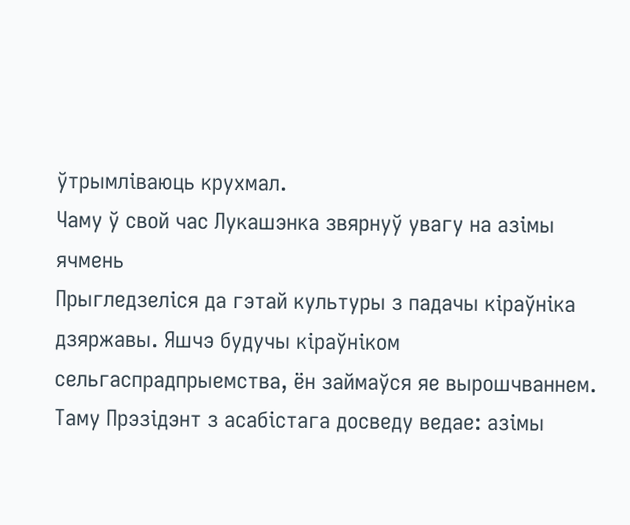ўтрымліваюць крухмал.
Чаму ў свой час Лукашэнка звярнуў увагу на азімы ячмень
Прыгледзеліся да гэтай культуры з падачы кіраўніка дзяржавы. Яшчэ будучы кіраўніком сельгаспрадпрыемства, ён займаўся яе вырошчваннем. Таму Прэзідэнт з асабістага досведу ведае: азімы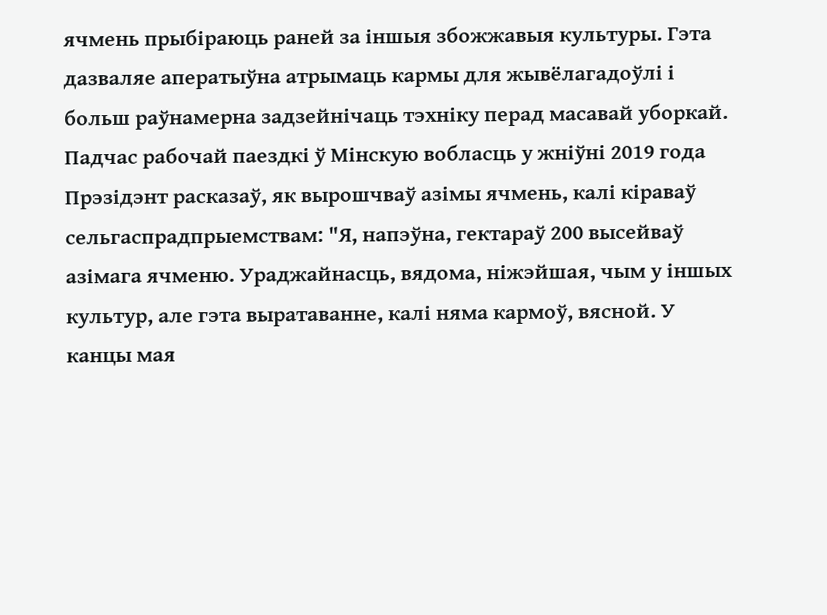ячмень прыбіраюць раней за іншыя збожжавыя культуры. Гэта дазваляе аператыўна атрымаць кармы для жывёлагадоўлі і больш раўнамерна задзейнічаць тэхніку перад масавай уборкай.
Падчас рабочай паездкі ў Мінскую вобласць у жніўні 2019 года Прэзідэнт расказаў, як вырошчваў азімы ячмень, калі кіраваў сельгаспрадпрыемствам: "Я, напэўна, гектараў 200 высейваў азімага ячменю. Ураджайнасць, вядома, ніжэйшая, чым у іншых культур, але гэта выратаванне, калі няма кармоў, вясной. У канцы мая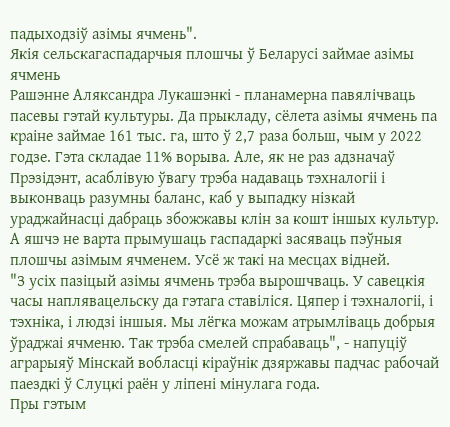падыходзіў азімы ячмень".
Якія сельскагаспадарчыя плошчы ў Беларусі займае азімы ячмень
Рашэнне Аляксандра Лукашэнкі - планамерна павялічваць пасевы гэтай культуры. Да прыкладу, сёлета азімы ячмень па краіне займае 161 тыс. га, што ў 2,7 раза больш, чым у 2022 годзе. Гэта складае 11% ворыва. Але, як не раз адзначаў Прэзідэнт, асаблівую ўвагу трэба надаваць тэхналогіі і выконваць разумны баланс, каб у выпадку нізкай ураджайнасці дабраць збожжавы клін за кошт іншых культур. А яшчэ не варта прымушаць гаспадаркі засяваць пэўныя плошчы азімым ячменем. Усё ж такі на месцах відней.
"З усіх пазіцый азімы ячмень трэба вырошчваць. У савецкія часы наплявацельску да гэтага ставіліся. Цяпер і тэхналогіі, і тэхніка, і людзі іншыя. Мы лёгка можам атрымліваць добрыя ўраджаі ячменю. Так трэба смелей спрабаваць", - напуціў аграрыяў Мінскай вобласці кіраўнік дзяржавы падчас рабочай паездкі ў Слуцкі раён у ліпені мінулага года.
Пры гэтым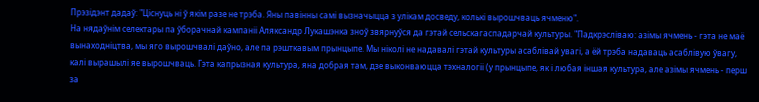Прэзідэнт дадаў: "Ціснуць ні ў якім разе не трэба. Яны павінны самі вызначыцца з улікам досведу, колькі вырошчваць ячменю".
На нядаўнім селектары па ўборачнай кампаніі Аляксандр Лукашэнка зноў звярнуўся да гэтай сельскагаспадарчай культуры. "Падкрэсліваю: азімы ячмень - гэта не маё вынаходніцтва, мы яго вырошчвалі даўно, але па рэшткавым прынцыпе. Мы ніколі не надавалі гэтай культуры асаблівай увагі, а ёй трэба надаваць асаблівую ўвагу, калі вырашылі яе вырошчваць. Гэта капрызная культура, яна добрая там, дзе выконваюцца тэхналогіі (у прынцыпе, як і любая іншая культура, але азімы ячмень - перш за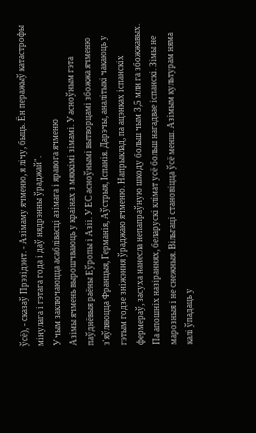ўсё), - сказаў Прэзідэнт. - Азімаму ячменю, я лічу, быць. Ён перажыў катастрофы мінулага і гэтага года і даў нядрэнны ўраджай".
У чым заключаюцца асаблівасці азімага і яравога ячменю
Азімы ячмень вырошчваюць у краінах з мяккімі зімамі. У асноўным гэта паўднёвыя раёны Еўропы і Азіі. У ЕС асноўнымі вытворцамі збожжа ячменю з'яўляюцца Францыя, Германія, Аўстрыя, Іспанія. Дарэчы, аналітыкі чакаюць у гэтым годзе зніжэння ўраджаю ячменю. Напрыклад, па ацэнках іспанскіх фермераў, засуха нанесла непапраўную шкоду больш чым 3,5 млн га збожжавых. Па апошніх назіраннях, беларускі клімат усё больш нагадвае іспанскі. Зімы не марозныя і не снежныя. Вільгаці становіцца ўсё менш. Азімым культурам няма калі ўпадаць у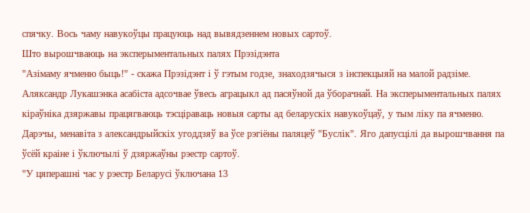спячку. Вось чаму навукоўцы працуюць над вывядзеннем новых сартоў.
Што вырошчваюць на эксперыментальных палях Прэзідэнта
"Азімаму ячменю быць!" - скажа Прэзідэнт і ў гэтым годзе, знаходзячыся з інспекцыяй на малой радзіме. Аляксандр Лукашэнка асабіста адсочвае ўвесь аграцыкл ад пасяўной да ўборачнай. На эксперыментальных палях кіраўніка дзяржавы працягваюць тэсціраваць новыя сарты ад беларускіх навукоўцаў, у тым ліку па ячменю. Дарэчы, менавіта з александрыйскіх угоддзяў ва ўсе рэгіёны паляцеў "Буслік". Яго дапусцілі да вырошчвання па ўсёй краіне і ўключылі ў дзяржаўны рэестр сартоў.
"У цяперашні час у рэестр Беларусі ўключана 13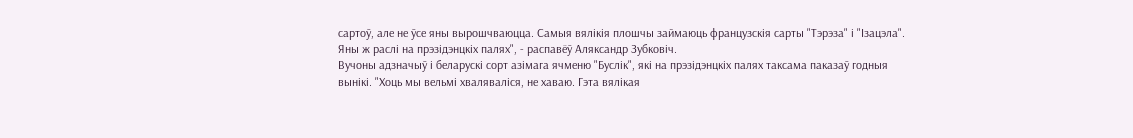сартоў, але не ўсе яны вырошчваюцца. Самыя вялікія плошчы займаюць французскія сарты "Тэрэза" і "Ізацэла". Яны ж раслі на прэзідэнцкіх палях", - распавёў Аляксандр Зубковіч.
Вучоны адзначыў і беларускі сорт азімага ячменю "Буслік", які на прэзідэнцкіх палях таксама паказаў годныя вынікі. "Хоць мы вельмі хваляваліся, не хаваю. Гэта вялікая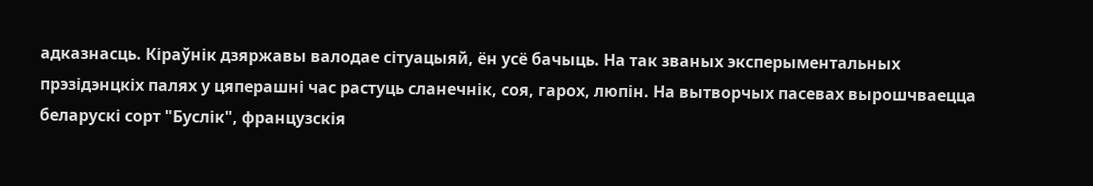адказнасць. Кіраўнік дзяржавы валодае сітуацыяй, ён усё бачыць. На так званых эксперыментальных прэзідэнцкіх палях у цяперашні час растуць сланечнік, соя, гарох, люпін. На вытворчых пасевах вырошчваецца беларускі сорт "Буслік", французскія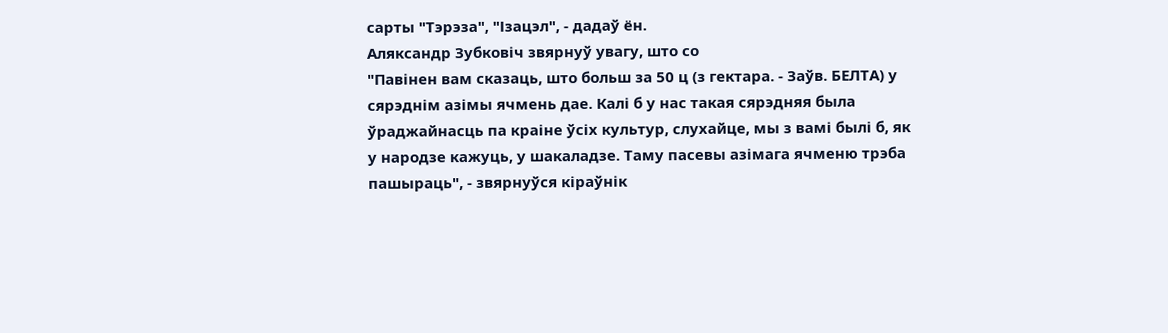сарты "Тэрэза", "Ізацэл", - дадаў ён.
Аляксандр Зубковіч звярнуў увагу, што со
"Павінен вам сказаць, што больш за 50 ц (з гектара. - Заўв. БЕЛТА) у сярэднім азімы ячмень дае. Калі б у нас такая сярэдняя была ўраджайнасць па краіне ўсіх культур, слухайце, мы з вамі былі б, як у народзе кажуць, у шакаладзе. Таму пасевы азімага ячменю трэба пашыраць", - звярнуўся кіраўнік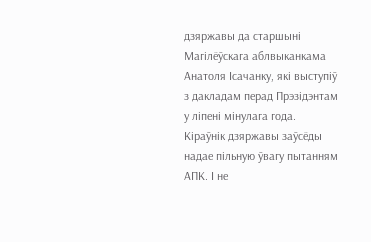дзяржавы да старшыні Магілёўскага аблвыканкама Анатоля Ісачанку, які выступіў з дакладам перад Прэзідэнтам у ліпені мінулага года.
Кіраўнік дзяржавы заўсёды надае пільную ўвагу пытанням АПК. І не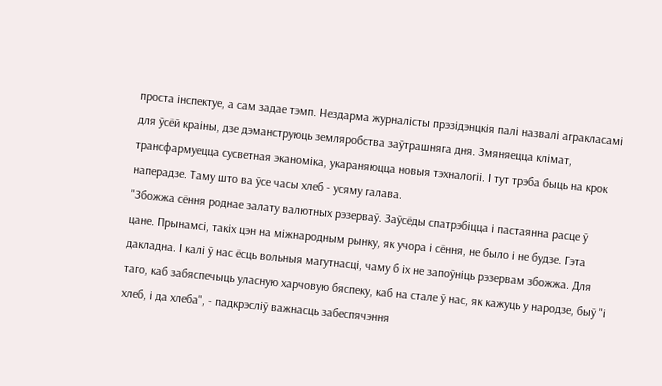проста інспектуе, а сам задае тэмп. Нездарма журналісты прэзідэнцкія палі назвалі агракласамі для ўсёй краіны, дзе дэманструюць земляробства заўтрашняга дня. Змяняецца клімат, трансфармуецца сусветная эканоміка, укараняюцца новыя тэхналогіі. І тут трэба быць на крок наперадзе. Таму што ва ўсе часы хлеб - усяму галава.
"Збожжа сёння роднае залату валютных рэзерваў. Заўсёды спатрэбіцца і пастаянна расце ў цане. Прынамсі, такіх цэн на міжнародным рынку, як учора і сёння, не было і не будзе. Гэта дакладна. І калі ў нас ёсць вольныя магутнасці, чаму б іх не запоўніць рэзервам збожжа. Для таго, каб забяспечыць уласную харчовую бяспеку, каб на стале ў нас, як кажуць у народзе, быў "і хлеб, і да хлеба", - падкрэсліў важнасць забеспячэння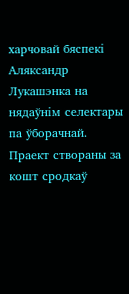харчовай бяспекі Аляксандр Лукашэнка на нядаўнім селектары па ўборачнай.
Праект створаны за кошт сродкаў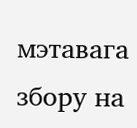мэтавага збору на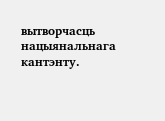вытворчасць нацыянальнага кантэнту.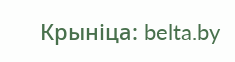Крыніца: belta.by